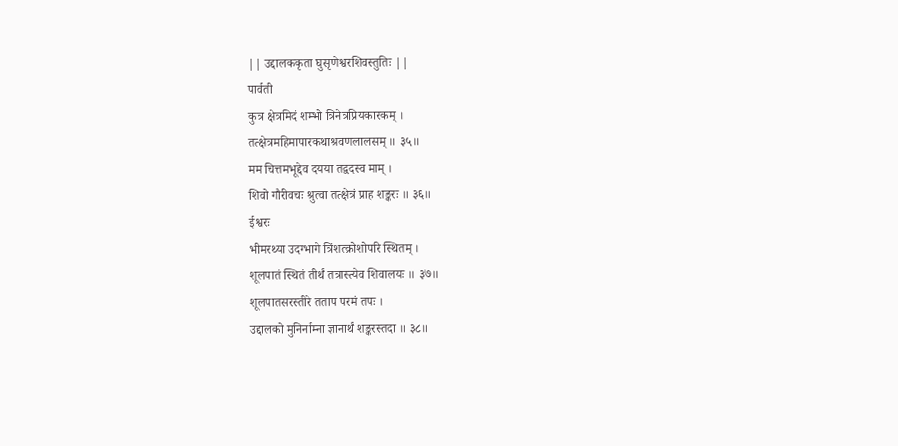|| उद्दालककृता घुसृणेश्वरशिवस्तुतिः ||
पार्वती
कुत्र क्षेत्रमिदं शम्भो त्रिनेत्रप्रियकारकम् ।
तत्क्षेत्रमहिमापारकथाश्रवणलालसम् ॥ ३५॥
मम चित्तमभूद्देव दयया तद्वदस्व माम् ।
शिवो गौरीवचः श्रुत्वा तत्क्षेत्रं प्राह शङ्करः ॥ ३६॥
ईश्वरः
भीमरथ्या उदग्भागे त्रिंशत्क्रोशोपरि स्थितम् ।
शूलपातं स्थितं तीर्थं तत्रास्त्येव शिवालयः ॥ ३७॥
शूलपातसरस्तीरे तताप परमं तपः ।
उद्दालको मुनिर्नाम्ना ज्ञानार्थं शङ्करस्तदा ॥ ३८॥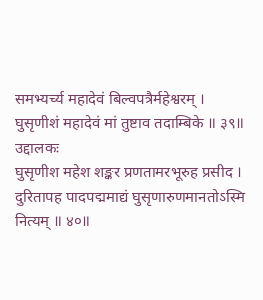समभ्यर्च्य महादेवं बिल्वपत्रैर्महेश्वरम् ।
घुसृणीशं महादेवं मां तुष्टाव तदाम्बिके ॥ ३९॥
उद्दालकः
घुसृणीश महेश शङ्कर प्रणतामरभूरुह प्रसीद ।
दुरितापह पादपद्ममाद्यं घुसृणारुणमानतोऽस्मि नित्यम् ॥ ४०॥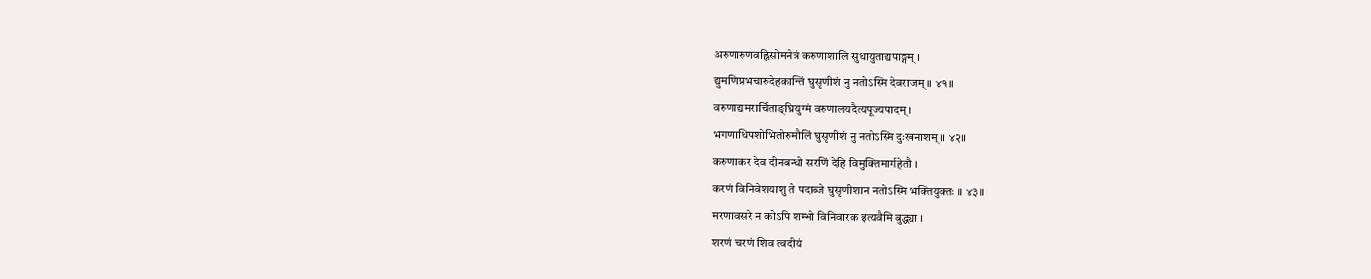अरुणारुणवह्निसोमनेत्रं करुणाशालि सुधायुताद्यपाङ्गम् ।
द्युमणिप्रभचारुदेहकान्तिं घुसृणीशं नु नतोऽस्मि देवराजम् ॥ ४१॥
वरुणाद्यमरार्चिताङ्घ्रियुग्मं वरुणालयदैत्यपूज्यपादम् ।
भगणाधिपशोभितोरुमौलिं घुसृणीशं नु नतोऽस्मि दुःखनाशम् ॥ ४२॥
करुणाकर देव दीनबन्धो सरणिं देहि विमुक्तिमार्गहेतौ ।
करणं विनिवेशयाशु ते पदाब्जे घुसृणीशान नतोऽस्मि भक्तियुक्तः ॥ ४३॥
मरणावसरे न कोऽपि शम्भो विनिवारक इत्यवैमि बुद्ध्या ।
शरणं चरणं शिव त्वदीयं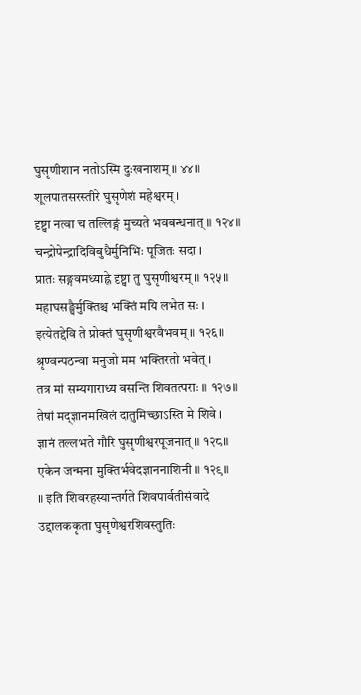घुसृणीशान नतोऽस्मि दुःखनाशम् ॥ ४४॥
शूलपातसरस्तीरे घुसृणेशं महेश्वरम् ।
दृष्ट्वा नत्वा च तल्लिङ्गं मुच्यते भवबन्धनात् ॥ १२४॥
चन्द्रोपेन्द्रादिविबुधैर्मुनिभिः पूजितः सदा ।
प्रातः सङ्गवमध्याह्ने दृष्ट्वा तु घुसृणीश्वरम् ॥ १२५॥
महाघसङ्घैर्मुक्तिश्च भक्तिं मयि लभेत सः ।
इत्येतद्देवि ते प्रोक्तं घुसृणीश्वरवैभवम् ॥ १२६॥
श्रृण्वन्पठन्वा मनुजो मम भक्तिरतो भवेत् ।
तत्र मां सम्यगाराध्य वसन्ति शिवतत्पराः ॥ १२७॥
तेषां मद्ज्ञानमखिलं दातुमिच्छाऽस्ति मे शिवे ।
ज्ञानं तल्लभते गौरि घुसृणीश्वरपूजनात् ॥ १२८॥
एकेन जन्मना मुक्तिर्भवेदज्ञाननाशिनी ॥ १२९॥
॥ इति शिवरहस्यान्तर्गते शिवपार्वतीसंवादे उद्दालककृता घुसृणेश्वरशिवस्तुतिः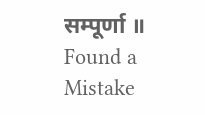सम्पूर्णा ॥
Found a Mistake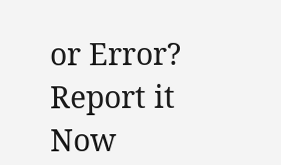or Error? Report it Now